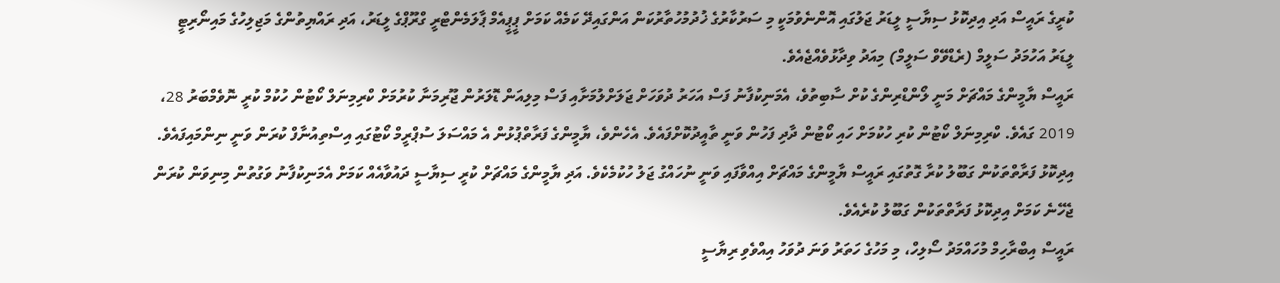ކުރީގެ ރައީސް އަދި އިދިކޮޅު ސިޔާސީ ލީޑަރު ޖަލުގައި އޮންނެވުމަކީ މި ސަރުކާރުގެ ޚުދުމުހުތާރުކަން އަންގައިދޭ ކަމެއް ކަމަށް ޕީޕީއެމް ޕާލަމެންޓްރީ ގްރޫޕްގެ ލީޑަރު، އަދި ރައްޔިތުންގެ މަޖިލިހުގެ މައިނޯރިޓީ ލީޑަރު އަހުމަދު ސަލީމް (ރެޑްވޭވް ސަލީމް) މިއަދު ވިދާޅުވެއްޖެއެވެ.
ރައީސް ޔާމީންގެ މައްޗަށް މަނީ ލޯންޑްރިންގެ ކުށް ސާބިތުވެ، އެމަނިކުފާނު ފަސް އަހަރު ދުވަހަށް ޖަލަށްލުމަށާއި ފަސް މިލިއަން ޑޮލަރުން ޖޫރިމަނާ ކުރުމަށް ކްރިމިނަލް ކޯޓުން ހުކުމް ކުރީ ނޮވެމްބަރު 28، 2019 ގައެވެ. ކްރިމިނަލް ކޯޓުން ކުރި ހުކުމަށް ހައި ކޯޓުން ދާދި ފަހުން ވަނީ ތާއީދުކޮށްފައެވެ. އެހެންވެ، ޔާމީންގެ ފަރާތްޕުޅުން އެ މައްސަލަ ސުޕްރީމް ކޯޓުގައި އިސްތިއުނާފް ކުރަން ވަނީ ނިންމައިފައެވެ.
އިދިކޮޅު ފަރާތްތަކުން ގަބޫލު ކުރާ ގޮތުގައި ރައީސް ޔާމީންގެ މައްޗަށް އިއްވާފައި ވަނީ ނުހައްގު ޖަލު ހުކުމެކެވެ. އަދި ޔާމީންގެ މައްޗަށް ކުރީ ސިޔާސީ ދައުވާއެއް ކަމަށް އެމަނިކުފާނު ވަގުތުން މިނިވަން ކުރަން ޖެހޭނެ ކަމަށް އިދިކޮޅު ފަރާތްތަކުން ގަބޫލު ކުރެއެވެ.
ރައީސް އިބްރާހިމް މުހައްމަދު ސޯލިހް، މި މަހުގެ ހަތަރު ވަނަ ދުވަހު އިއްވެވި ރިޔާސީ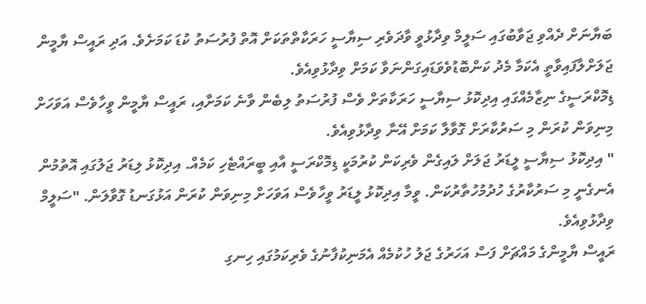ބަޔާނަށް ދެއްވި ޖަވާބުގައި ސަލީމް ވިދާޅުވީ ވާދަވެރި ސިޔާސީ ހަރަކާތްތަކަށް އޮތް ފުރުސަތު ކުޑަ ކަމަށެވެ. އަދި ރައީސް ޔާމީން ޖަލަށްލާފައިވާތީ އެކަމާ މެދު ކަންބޮޑުވެވަޑައިގަންނަވާ ކަމަށް ވިދާޅުވިއެވެ.
ޑިމޮކްރަސީގެ ނިޒާމެއްގައި އިދިކޮޅު ސިޔާސީ ހަރަކާތަށް ވެސް ފުރުސަތު ލިބެން ވާނެ ކަމަށާއި، ރައީސް ޔާމީން ވީހާވެސް އަވަހަށް މިނިވަން ކުރަން މި ސަރުކާރަށް ގޮވާލާ ކަމަށް އޭނާ ވިދާޅުވިއެވެ.
" އިދިކޮޅު ސިޔާސީ ލީޑަރު ޖަލަށް ލައިގެން ވެރިކަން ކުރުމަކީ ޑިމޮކްރަސީ އާއި ބީރައްޓެހި ކަމެއް. އިދިކޮޅު ލިޑަރު ޖަލުގައި އޮތުމުން އެނގެނީ މި ސަރުކާރުގެ ހުދުމުހުތާރުކަން. ވީމާ އިދިކޮޅު ލީޑަރު ވީހާވެސް އަވަހަށް މިނިވަން ކުރަން އަޅުގަނޑު ގޮވާލަން. "ސަލީމް ވިދާޅުވިއެވެ.
ރައީސް ޔާމީންގެ މައްޗަށް ފަސް އަހަރުގެ ޖަލު ހުކުމެއް އެމަނިކުފާނުގެ ވެރިކަމުގައި ހިނގި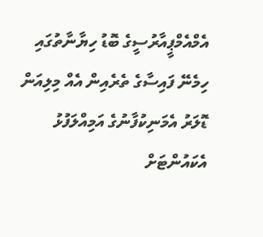އެމްއެމްޕީއާރުސީގެ ބޮޑު ހިޔާނާތުގައި ހިމެނޭ ފައިސާގެ ތެރެއިން އެއް މިލިއަން ޑޮލަރު އެމަނިކުފާނުގެ އަމިއްލަފުޅު އެކައުންޓަށް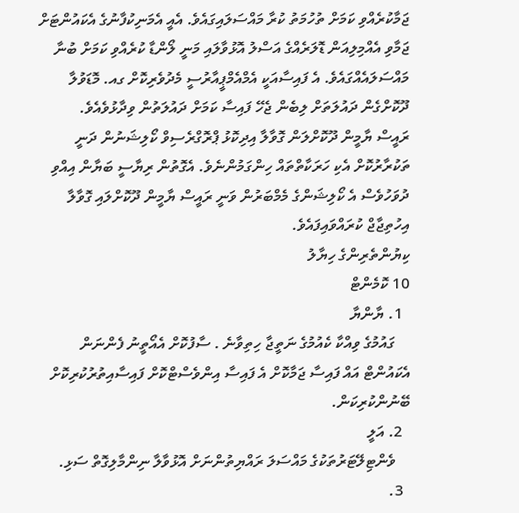ޖަމާކުރެއްވި ކަމަށް ތުހުމަތު ކުރާ މައްސަލައިގައެވެ. އެއީ އެމަނިކުފާނުގެ އެކައުންޓަށް ޖަމާވި އެއްމިލިއަން ޑޮލަރެއްގެ އަސްލު އޮޅުވާލައި މަނީ ލޯންޑާ ކުރެއްވި ކަމަށް ބުނާ މައްސަލައެއްގައެވެ. އެ ފައިސާއަކީ އެމްއެމްޕީއާރުސީ މެދުވެރިކޮށް ގއ. މޮޑަވުލާ ދޫކޮށްގެން ދައުލަތަށް ލިބެން ޖެހޭ ފައިސާ ކަމަށް ދައުލަތުން ވިދާޅުވެއެވެ.
ރައީސް ޔާމީން ދޫކޮށްލަން ގޮވާލާ އިދިކޮޅު ޕްރޮގްރެސިވް ކޯލިޝަނުން ދަނީ ތަކުރާރުކޮށް އެކި ހަރަކާތްތައް ހިންގަމުންނެވެ. އެގޮތުން ރިޔާސީ ބަޔާން އިއްވި ދުވަހުވެސް އެ ކޯލިޝަންގެ މެމްބަރުން ވަނީ ރައީސް ޔާމީން ދޫކޮށްލައި ގޮވާލާ އިހުތިޖާޖް ކުރައްވައިފައެވެ.
ކިޔުންތެރިންގެ ހިޔާލު
10 ކޮމެންޓް
  1. ޔާންޔާ
    ގައުމުގެ ވިއްކާ ކެއުމުގެ ނަތީޖާ ހިތިވާނެ . ސާފުކޮށް އެއޯތީނު ފެންނަން އެކައުންޓް އައް ފައިސާ ޖަމާކޮށް އެ ފައިސާ އިންވެސްޓްކޮށް ފައިސާއިތުރުކުރިކޮށް ބޭނުންކުރިކަން.
  2. އަލީ
    ވެންޓިލޭޓަރުތަކުގެ މައްސަލަ ރައްޔިތުންނަށް އޮޅުވާލާ ނިންމާލިގޮތް ސަޅި.
  3.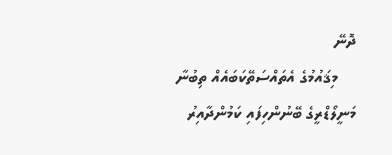ދޮނޭ
    މިޤައުމުގެ އެތައްސަތޭކަބައެއް ތިބުނާ މަނީލޯޑްރީގެ ބޭނުންހިފައި ކަމުންދާއިރު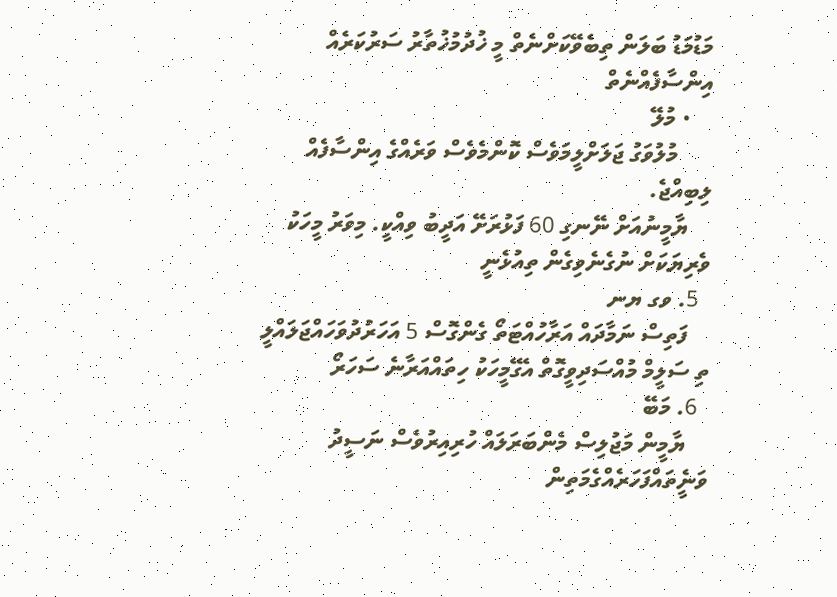މަޑުމަޑު ބަލަން ތިބެވޭކަށްނެތް މީ ޚުދުމުޚުތާރު ސަރުކަރެއް އިންސާފެއްނެތް
    • މުލޭ
      މުލުވަގު ޖަލަށްލީމަވެސް ކޮންމެވެސް ވަރެއްގެ އިންސާފެއް ލިބިއްޖެ.
    ޔާމީނުއަށް ނޭނގި 60 ފަޅުރަށޭ އަދީބު ވިއްކީ. މިވަރު މީހަކު ވެރިޔަކަށް ނުގެނެވިގެން ތިއުޅެނީ
  5. ވގ ޔނ
    ފަތިސް ނަމާދައް އަރާހުއްޓަތޯ ގެންގޮސް 5 އަހަރުދުވަހައްޖަލައްލީ ތި ސަލީމް މުއްސަދިވީގޮތް އެގޭމީހަކު ހިތައްއަރާނެ ސަހަރޯ
  6. މަބޭ
    ޔާމީން މަޖުލިސް މެންބަރަލައް ހުރިއިރުވެސް ނަސީދު ވަނީެތައްފަހަރެއްގެމަތިން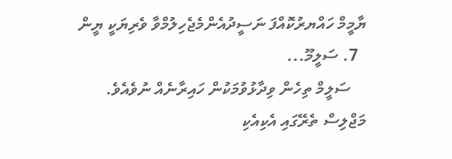ޔާމީމް ހައްޔރުކޮއްފަ ނަސީދުއެންމެޖެހިލުމްވާ ވެރިޔަކީ ޔީން
  7. ސަލީމޫ...
    ސަލީމް ތިހެން ވިދާޅުވުމަކުން ހައިރާނެއް ނުވެއެވެ. މަޖްލިސް ތެރޭގައި އެކިއެކި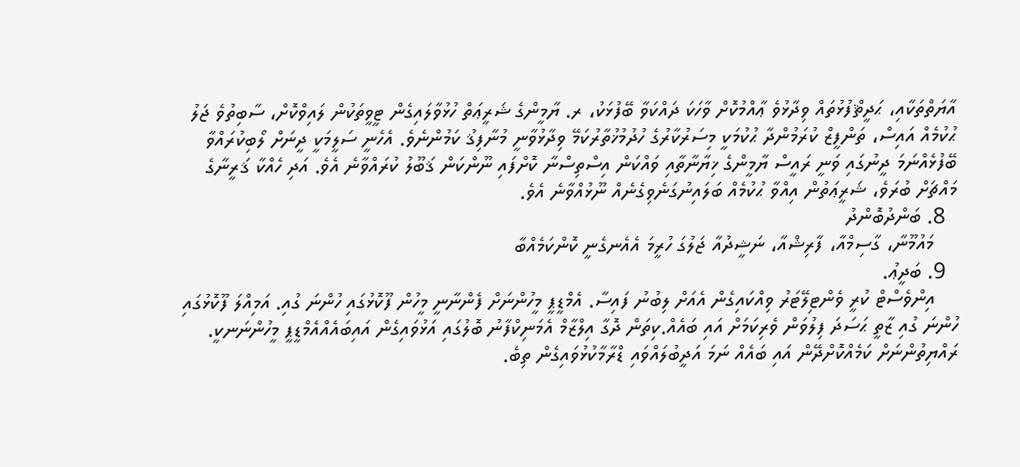އާޔަތްތަކާއި، ޙަދީޘްފުޅުތައް ވިދާޅުވެ ޢާއްމުކޮށް ވާހަކަ ދައްކަވާ ބޭފުޅަކު، ރ. ޔާމީންގެ ޝަރީޢަތް ހުޅުވާލައިގެން ޓީވީތަކުން ލައިވްކޮށް، ސާބިތުވެ ޖަލު ޙުކުމެއް އައިސް، ތަންފީޒް ކުރަމުންދާ ޙުކުމަކީ މިސަރުކާރުގެ ހުދުމުޚުތާރުކަމޭ ވިދާޅުވާނީ މުނާފިޤު ކަމުންނެވެ. އެހެނީ ސަލީމަކީ ދީނަށް ލޯބިކުރައްވާ ބޭފުޅެއްނަމަ ދީނުގައި ވަނީ ރައީސް ޔާމީންގެ ޚިޔާނާތާއި ވައްކަން އިސްތިސްނާ ކޮށްފައި ނޫންކަން ޤަބޫލު ކުރައްވާނެ އެވެ. އަދި ހެއްކާ ޤަރީނާގެ މައްޗަށް ބުރަވެ، ޝަރީޢަތުން އިއްވާ ޙުކުމެއް ބަލައިނުގަނެވިގެނެއް ނޫޅުއްވާނެ އެވެ.
  8. ބަންދުބޮންދު
    މައުމޫނާ، ގާސިމްއާ، ފާރިޝްއާ، ނަޝީދުއާ ޖަލުގަ ހުރީމަ އެއެނގެނީ ކޮންކަމެއްބާ
  9. ބަދީޢު.
    އިންވެސްޓް ކުރީ ވެންޓިލޭޓަރު ވިއްކައިގެން އެއަށް ލިބުނު ފައިސާ. އެމްޑީޕީ މީހުންނަށް ފެންނާނީ މީހުން ފޫކޮޅުގައި ހުންނަ ގުއި. އަމިއްލަ ފޫކޮޅުގައި ހުންނަ ގުއި ޒާތީ ޙަސަދަ ފިލުވަން ވެރިކަމަށް އައި ބައެއް.ކިތަން ދޮގާ އިލްޒާމް އެމަނިކްފާނު ބޮލުގައި އަޅުވައިގެން އައިބައެއްއެމްޑީޕީ މީހުންނަނކީ. ރައްޔިތުންނަށް ކަމެއްކޮށްދޭން އައި ބައެއް ނަމަ އަދީބުލައްވައި ޑްރާމާކުޅުވައިގެން ތިބެ.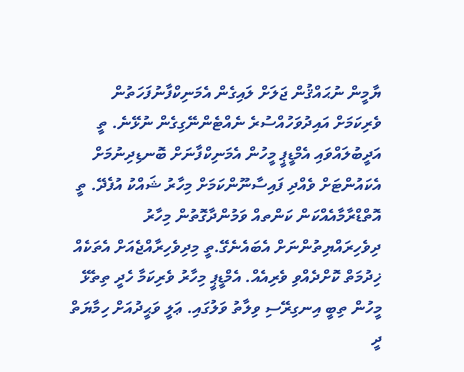ޔާމީން ނުޙައްޤުން ޖަލަށް ލައިގެން އެމަނިކްފާނުފަހަތުން ވެރިކަމަށް އައިދުވަހުއްސުރެ ނެއްޓެންނޭގިގެން ނުޅޭނެ. ތީ އަދީބުލައްވައި އެމްޑީޕީ މީހުން އެމަނިކްފާނަށް ބޮނޑިދިނުމަށް އެކައުންޓަށް ވެއްދި ފައިސާނޫންކަމަށް މިހާރު ޝައްކު އުފެދޭ. ތީ އޮތްޑްރާމާއެއްކަން ކަންތއް ވަމުންދާގޮތުން މިހާރު ދިވެހިރައްޔިތުންނަށް އެބައެނެގޭ.ތީ މިދިވެހިރާއްޖެއަށް އެތަކެއް ޚިދުމަތް ކޮށްދެއްވި ވެރިއެއް. އެމްޑީޕީ މިހާރު ވެރިކަމާ ހެދީ ތިތެޅޭ މީހުން ތިބީ އިނގިރޭސި ވިލާތު ވަލުގައި. ޢަލީ ވަޙީދުއަށް ހިމާޔަތް ދީ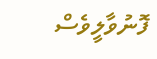ފޮނުވާލީވެސް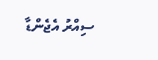ސިއްރު އެޖެންޑާ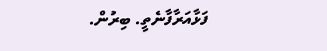ފަޅާއަރާފާނެތީ. ބިރުން.